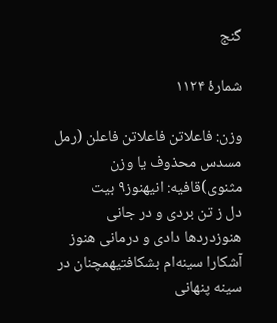گنج

شمارهٔ ۱۱۲۴

وزن: فاعلاتن فاعلاتن فاعلن (رمل مسدس محذوف یا وزن مثنوی)قافیه: انیهنوز۹ بیت
دل ز تن بردی و در جانی هنوزدردها دادی و درمانی هنوز
آشکارا سینه‌ام بشکافتیهمچنان در سینه پنهانی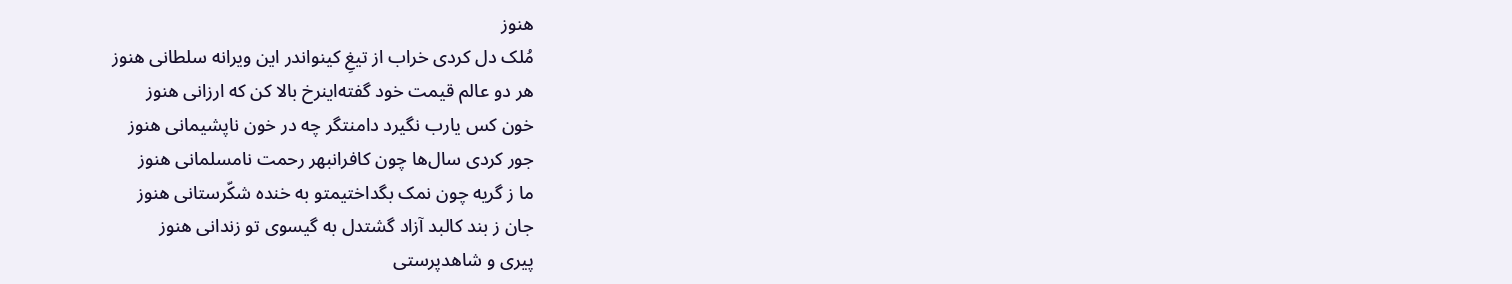هنوز
مُلک دل کردی خراب از تیغِ کینواندر این ویرانه سلطانی هنوز
هر دو عالم قیمت خود گفته‌اینرخ بالا کن که ارزانی هنوز
خون کس یارب نگیرد دامنتگر چه در خون ناپشیمانی هنوز
جور کردی سال‌ها چون کافرانبهر رحمت نامسلمانی هنوز
ما ز گریه چون نمک بگداختیمتو به خنده شکّرستانی هنوز
جان ز بند کالبد آزاد گشتدل به گیسوی تو زندانی هنوز
پیری و شاهدپرستی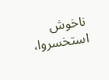ناخوش استخسروا،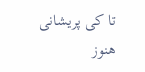تا کی پریشانی هنوز